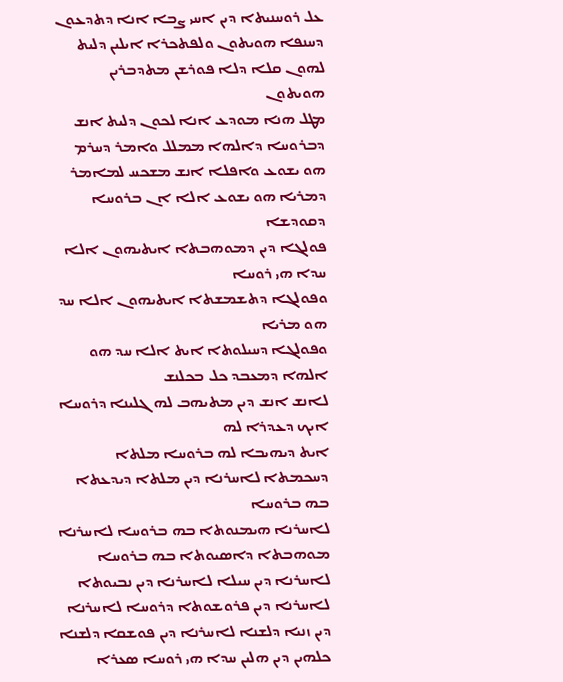ܥܠ ܪܘܚܢܝܬܐ ܕܝܢ ܐܚܝ ܨܒܐ ܐܢܐ ܕܬܕܥܘܢ
ܕܚܢܦܐ ܗܘܝܬܘܢ ܘܠܦܬܟܪܐ ܐܝܠܝܢ ܕܠܝܬ ܠܗܘܢ ܩܠܐ ܕܠܐ ܦܘܪܫܢ ܡܬܕܒܪܝܢ ܗܘܝܬܘܢ
ܡܛܠ ܗܢܐ ܡܘܕܥ ܐܢܐ ܠܟܘܢ ܕܠܝܬ ܐܢܫ ܕܒܪܘܚܐ ܕܐܠܗܐ ܡܡܠܠ ܘܐܡܪ ܕܚܪܡ ܗܘ ܝܫܘܥ ܘܐܦܠܐ ܐܢܫ ܡܫܟܚ ܠܡܐܡܪ ܕܡܪܝܐ ܗܘ ܝܫܘܥ ܐܠܐ ܐܢ ܒܪܘܚܐ ܕܩܘܕܫܐ
ܦܘܠܓܐ ܕܝܢ ܕܡܘܗܒܬܐ ܐܝܬܝܗܘܢ ܐܠܐ ܚܕܐ ܗܝ ܪܘܚܐ
ܘܦܘܠܓܐ ܕܬܫܡܫܬܐ ܐܝܬܝܗܘܢ ܐܠܐ ܚܕ ܗܘ ܡܪܝܐ
ܘܦܘܠܓܐ ܕܚܝܠܘܬܐ ܐܝܬ ܐܠܐ ܚܕ ܗܘ ܐܠܗܐ ܕܡܥܒܕ ܟܠ ܒܟܠܢܫ
ܠܐܢܫ ܐܢܫ ܕܝܢ ܡܬܝܗܒ ܠܗ ܓܠܝܢܐ ܕܪܘܚܐ ܐܝܟ ܕܥܕܪܐ ܠܗ
ܐܝܬ ܕܝܗܝܒܐ ܠܗ ܒܪܘܚܐ ܡܠܬܐ ܕܚܟܡܬܐ ܠܐܚܪܢܐ ܕܝܢ ܡܠܬܐ ܕܝܕܥܬܐ ܒܗ ܒܪܘܚܐ
ܠܐܚܪܢܐ ܗܝܡܢܘܬܐ ܒܗ ܒܪܘܚܐ ܠܐܚܪܢܐ ܡܘܗܒܬܐ ܕܐܤܝܘܬܐ ܒܗ ܒܪܘܚܐ
ܠܐܚܪܢܐ ܕܝܢ ܚܝܠܐ ܠܐܚܪܢܐ ܕܝܢ ܢܒܝܘܬܐ ܠܐܚܪܢܐ ܕܝܢ ܦܪܘܫܘܬܐ ܕܪܘܚܐ ܠܐܚܪܢܐ ܕܝܢ ܙܢܝܐ ܕܠܫܢܐ ܠܐܚܪܢܐ ܕܝܢ ܦܘܫܩܐ ܕܠܫܢܐ
ܟܠܗܝܢ ܕܝܢ ܗܠܝܢ ܚܕܐ ܗܝ ܪܘܚܐ ܤܥܪܐ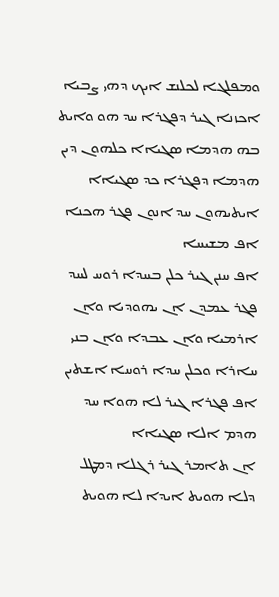ܘܡܦܠܓܐ ܠܟܠܢܫ ܐܝܟ ܕܗܝ ܨܒܝܐ
ܐܟܙܢܐ ܓܝܪ ܕܦܓܪܐ ܚܕ ܗܘ ܘܐܝܬ ܒܗ ܗܕܡܐ ܤܓܝܐܐ ܟܠܗܘܢ ܕܝܢ ܗܕܡܐ ܕܦܓܪܐ ܟܕ ܤܓܝܐܐ ܐܝܬܝܗܘܢ ܚܕ ܐܢܘܢ ܦܓܪ ܗܟܢܐ ܐܦ ܡܫܝܚܐ
ܐܦ ܚܢܢ ܓܝܪ ܟܠܢ ܒܚܕܐ ܪܘܚ ܠܚܕ ܦܓܪ ܥܡܕܢ ܐܢ ܝܗܘܕܝܐ ܘܐܢ ܐܪܡܝܐ ܘܐܢ ܥܒܕܐ ܘܐܢ ܒܢܝ ܚܐܪܐ ܘܟܠܢ ܚܕܐ ܪܘܚܐ ܐܫܬܝܢ
ܐܦ ܦܓܪܐ ܓܝܪ ܠܐ ܗܘܐ ܚܕ ܗܕܡ ܐܠܐ ܤܓܝܐܐ
ܐܢ ܬܐܡܪ ܓܝܪ ܪܓܠܐ ܕܡܛܠ ܕܠܐ ܗܘܝܬ ܐܝܕܐ ܠܐ ܗܘܝܬ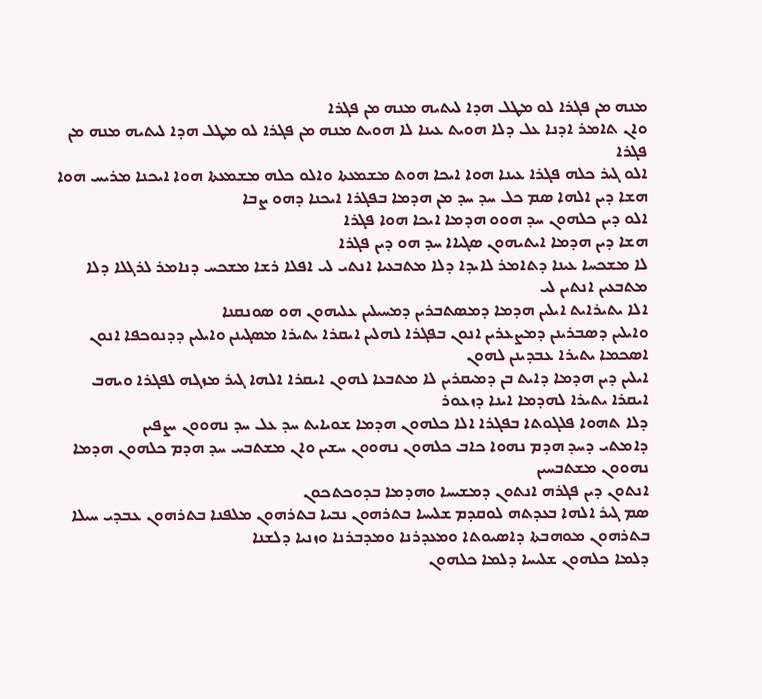ܡܢܗ ܡܢ ܦܓܪܐ ܠܘ ܡܛܠ ܗܕܐ ܠܝܬܝܗ ܡܢܗ ܡܢ ܦܓܪܐ
ܘܐܢ ܬܐܡܪ ܐܕܢܐ ܥܠ ܕܠܐ ܗܘܝܬ ܥܝܢܐ ܠܐ ܗܘܝܬ ܡܢܗ ܡܢ ܦܓܪܐ ܠܘ ܡܛܠ ܗܕܐ ܠܝܬܝܗ ܡܢܗ ܡܢ ܦܓܪܐ
ܐܠܘ ܓܝܪ ܟܠܗ ܦܓܪܐ ܥܝܢܐ ܗܘܐ ܐܝܟܐ ܗܘܬ ܡܫܡܥܬܐ ܘܐܠܘ ܟܠܗ ܡܫܡܥܬܐ ܗܘܐ ܐܝܟܢܐ ܡܪܝܚ ܗܘܐ
ܗܫܐ ܕܝܢ ܐܠܗܐ ܤܡ ܟܠ ܚܕ ܚܕ ܡܢ ܗܕܡܐ ܒܦܓܪܐ ܐܝܟܢܐ ܕܗܘ ܨܒܐ
ܐܠܘ ܕܝܢ ܟܠܗܘܢ ܚܕ ܗܘܘ ܗܕܡܐ ܐܝܟܐ ܗܘܐ ܦܓܪܐ
ܗܫܐ ܕܝܢ ܗܕܡܐ ܐܝܬܝܗܘܢ ܤܓܝܐܐ ܚܕ ܗܘ ܕܝܢ ܦܓܪܐ
ܠܐ ܡܫܟܚܐ ܥܝܢܐ ܕܬܐܡܪ ܠܐܝܕܐ ܕܠܐ ܡܬܒܥܝܐ ܐܢܬܝ ܠܝ ܐܦܠܐ ܪܫܐ ܡܫܟܚ ܕܢܐܡܪ ܠܪܓܠܐ ܕܠܐ ܡܬܒܥܝܢ ܐܢܬܝܢ ܠܝ
ܐܠܐ ܝܬܝܪܐܝܬ ܐܝܠܝܢ ܗܕܡܐ ܕܡܤܬܒܪܝܢ ܕܡܚܝܠܝܢ ܥܠܝܗܘܢ ܗܘ ܤܘܢܩܢܐ
ܘܐܝܠܝܢ ܕܤܒܪܝܢܢ ܕܡܨܥܪܝܢ ܐܢܘܢ ܒܦܓܪܐ ܠܗܠܝܢ ܐܝܩܪܐ ܝܬܝܪܐ ܡܤܓܝܢܢ ܘܐܝܠܝܢ ܕܕܢܘܟܦܐ ܐܢܘܢ ܐܤܟܡܐ ܝܬܝܪܐ ܥܒܕܝܢܢ ܠܗܘܢ
ܐܝܠܝܢ ܕܝܢ ܗܕܡܐ ܕܐܝܬ ܒܢ ܕܡܝܩܪܝܢ ܠܐ ܡܬܒܥܐ ܠܗܘܢ ܐܝܩܪܐ ܐܠܗܐ ܓܝܪ ܡܙܓܗ ܠܦܓܪܐ ܘܝܗܒ ܐܝܩܪܐ ܝܬܝܪܐ ܠܗܕܡܐ ܐܝܢܐ ܕܙܥܘܪ
ܕܠܐ ܬܗܘܐ ܦܠܓܘܬܐ ܒܦܓܪܐ ܐܠܐ ܟܠܗܘܢ ܗܕܡܐ ܫܘܝܐܝܬ ܚܕ ܥܠ ܚܕ ܢܗܘܘܢ ܝܨܦܝܢ
ܕܐܡܬܝ ܕܚܕ ܗܕܡ ܢܗܘܐ ܟܐܒ ܟܠܗܘܢ ܢܗܘܘܢ ܚܫܝܢ ܘܐܢ ܡܫܬܒܚ ܚܕ ܗܕܡ ܟܠܗܘܢ ܗܕܡܐ ܢܗܘܘܢ ܡܫܬܒܚܝܢ
ܐܢܬܘܢ ܕܝܢ ܦܓܪܗ ܐܢܬܘܢ ܕܡܫܝܚܐ ܘܗܕܡܐ ܒܕܘܟܬܟܘܢ
ܤܡ ܓܝܪ ܐܠܗܐ ܒܥܕܬܗ ܠܘܩܕܡ ܫܠܝܚܐ ܒܬܪܗܘܢ ܢܒܝܐ ܒܬܪܗܘܢ ܡܠܦܢܐ ܒܬܪܗܘܢ ܥܒܕܝ ܚܝܠܐ ܒܬܪܗܘܢ ܡܘܗܒܬܐ ܕܐܤܝܘܬܐ ܘܡܥܕܪܢܐ ܘܡܕܒܪܢܐ ܘܙܢܝܐ ܕܠܫܢܐ
ܕܠܡܐ ܟܠܗܘܢ ܫܠܝܚܐ ܕܠܡܐ ܟܠܗܘܢ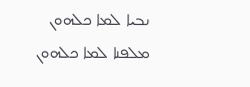ܢܒܝܐ ܠܡܐ ܟܠܗܘܢ ܡܠܦܢܐ ܠܡܐ ܟܠܗܘܢ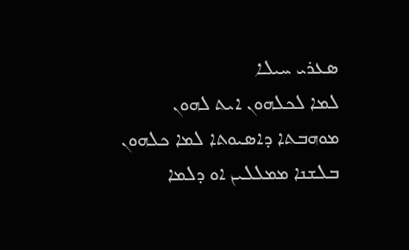ܤܥܪܝ ܚܝܠܐ
ܠܡܐ ܠܟܠܗܘܢ ܐܝܬ ܠܗܘܢ ܡܘܗܒܬܐ ܕܐܤܝܘܬܐ ܠܡܐ ܟܠܗܘܢ ܒܠܫܢܐ ܡܡܠܠܝܢ ܐܘ ܕܠܡܐ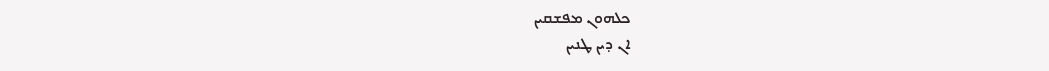ܟܠܗܘܢ ܡܦܫܩܝܢ
ܐܢ ܕܝܢ ܛܢܝܢ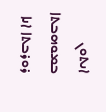ܐܢܬܘܢ ܒܡܘܗܒܬܐ ܪܘܪܒܬܐ ܐܢܐ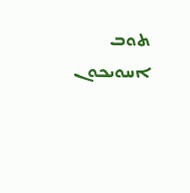ܬܘܒ ܐܚܘܝܟܘܢ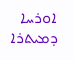ܐܘܪܚܐ ܕܡܝܬܪܐ